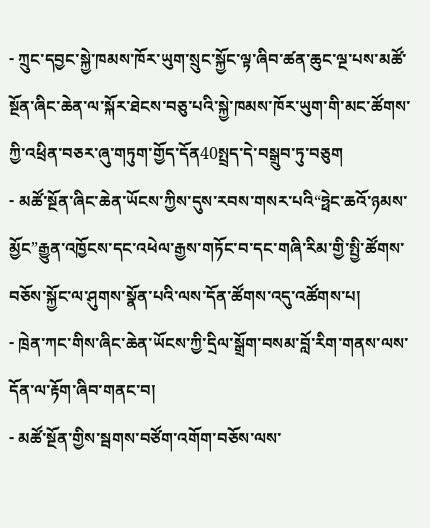- ཀྲུང་དབྱང་སྐྱེ་ཁམས་ཁོར་ཡུག་སྲུང་སྐྱོང་ལྟ་ཞིབ་ཚན་ཆུང་ལྔ་པས་མཚོ་སྔོན་ཞིང་ཆེན་ལ་སྐོར་ཐེངས་བཅུ་པའི་སྐྱེ་ཁམས་ཁོར་ཡུག་གི་མང་ཚོགས་ཀྱི་འཕྲིན་བཅར་ཞུ་གཏུག་གྱོད་དོན40སྤྲད་དེ་བསྒྲུབ་ཏུ་བཅུག
- མཚོ་སྔོན་ཞིང་ཆེན་ཡོངས་ཀྱིས་དུས་རབས་གསར་པའི“ཧྥེང་ཆའོ་ཉམས་མྱོང”རྒྱུན་འཁྱོངས་དང་འཕེལ་རྒྱས་གཏོང་བ་དང་གཞི་རིམ་གྱི་སྤྱི་ཚོགས་བཅོས་སྐྱོང་ལ་ཤུགས་སྣོན་པའི་ལས་དོན་ཚོགས་འདུ་འཚོགས་པ།
- ཁྲེན་ཀང་གིས་ཞིང་ཆེན་ཡོངས་ཀྱི་དྲིལ་སྒྲོག་བསམ་བློ་རིག་གནས་ལས་དོན་ལ་རྟོག་ཞིབ་གནང་བ།
- མཚོ་སྔོན་གྱིས་སྦགས་བཙོག་འགོག་བཅོས་ལས་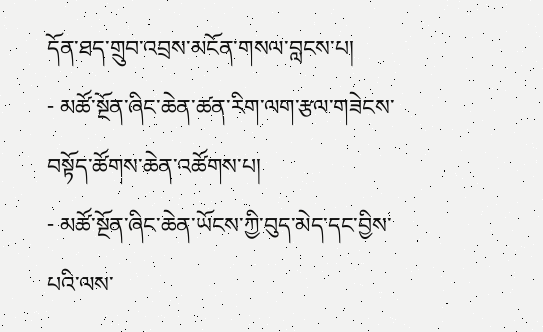དོན་ཐད་གྲུབ་འབྲས་མངོན་གསལ་བླངས་པ།
- མཚོ་སྔོན་ཞིང་ཆེན་ཚན་རིག་ལག་རྩལ་གཟེངས་བསྟོད་ཚོགས་ཆེན་འཚོགས་པ།
- མཚོ་སྔོན་ཞིང་ཆེན་ཡོངས་ཀྱི་བུད་མེད་དང་བྱིས་པའི་ལས་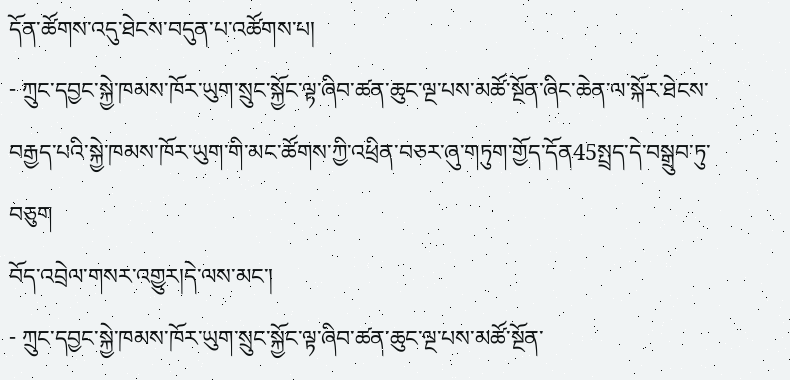དོན་ཚོགས་འདུ་ཐེངས་བདུན་པ་འཚོགས་པ།
- ཀྲུང་དབྱང་སྐྱེ་ཁམས་ཁོར་ཡུག་སྲུང་སྐྱོང་ལྟ་ཞིབ་ཚན་ཆུང་ལྔ་པས་མཚོ་སྔོན་ཞིང་ཆེན་ལ་སྐོར་ཐེངས་བརྒྱད་པའི་སྐྱེ་ཁམས་ཁོར་ཡུག་གི་མང་ཚོགས་ཀྱི་འཕྲིན་བཅར་ཞུ་གཏུག་གྱོད་དོན45སྤྲད་དེ་བསྒྲུབ་ཏུ་བཅུག
བོད་འབྲེལ་གསར་འགྱུར།དེ་ལས་མང་།
- ཀྲུང་དབྱང་སྐྱེ་ཁམས་ཁོར་ཡུག་སྲུང་སྐྱོང་ལྟ་ཞིབ་ཚན་ཆུང་ལྔ་པས་མཚོ་སྔོན་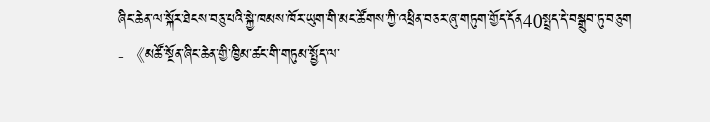ཞིང་ཆེན་ལ་སྐོར་ཐེངས་བཅུ་པའི་སྐྱེ་ཁམས་ཁོར་ཡུག་གི་མང་ཚོགས་ཀྱི་འཕྲིན་བཅར་ཞུ་གཏུག་གྱོད་དོན40སྤྲད་དེ་བསྒྲུབ་ཏུ་བཅུག
- 《མཚོ་སྔོན་ཞིང་ཆེན་གྱི་ཁྱིམ་ཚང་གི་གཏུམ་སྤྱོད་ལ་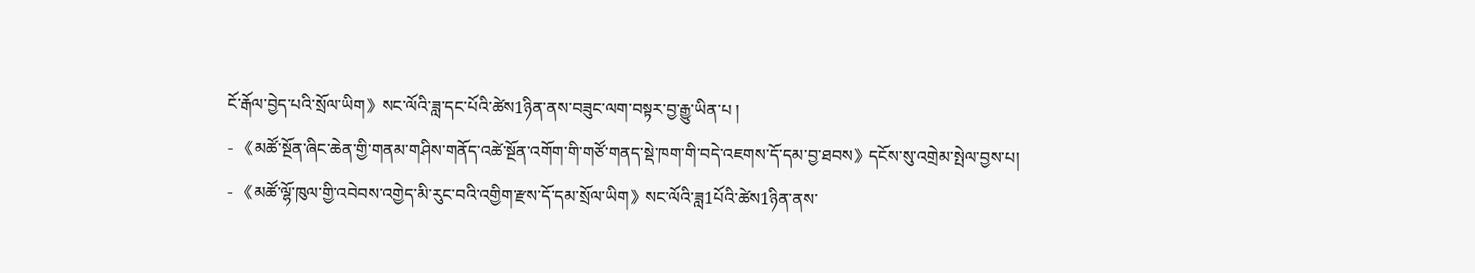ངོ་རྒོལ་བྱེད་པའི་སྲོལ་ཡིག》སང་ལོའི་ཟླ་དང་པོའི་ཚེས1ཉིན་ནས་བཟུང་ལག་བསྟར་བྱ་རྒྱུ་ཡིན་པ །
- 《མཚོ་སྔོན་ཞིང་ཆེན་གྱི་གནམ་གཤིས་གནོད་འཚེ་སྔོན་འགོག་གི་གཙོ་གནད་སྡེ་ཁག་གི་བདེ་འཇགས་དོ་དམ་བྱ་ཐབས》དངོས་སུ་འགྲེམ་སྤེལ་བྱས་པ།
- 《མཚོ་ལྷོ་ཁུལ་གྱི་འབེབས་འགྱེད་མི་རུང་བའི་འགྱིག་རྫས་དོ་དམ་སྲོལ་ཡིག》སང་ལོའི་ཟླ1པོའི་ཚེས1ཉིན་ནས་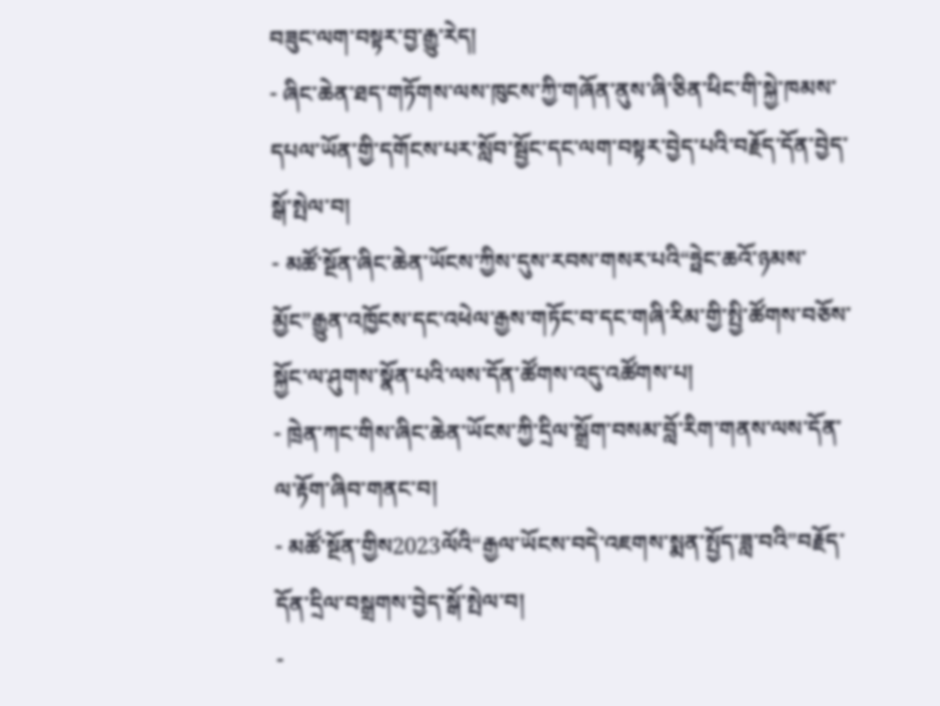བཟུང་ལག་བསྟར་བྱ་རྒྱུ་རེད།
- ཞིང་ཆེན་ཐད་གཏོགས་ལས་ཁུངས་ཀྱི་གཞོན་ནུས་ཞི་ཅིན་ཕིང་གི་སྐྱེ་ཁམས་དཔལ་ཡོན་གྱི་དགོངས་པར་སློབ་སྦྱོང་དང་ལག་བསྟར་བྱེད་པའི་བརྗོད་དོན་བྱེད་སྒོ་སྤེལ་བ།
- མཚོ་སྔོན་ཞིང་ཆེན་ཡོངས་ཀྱིས་དུས་རབས་གསར་པའི“ཧྥེང་ཆའོ་ཉམས་མྱོང”རྒྱུན་འཁྱོངས་དང་འཕེལ་རྒྱས་གཏོང་བ་དང་གཞི་རིམ་གྱི་སྤྱི་ཚོགས་བཅོས་སྐྱོང་ལ་ཤུགས་སྣོན་པའི་ལས་དོན་ཚོགས་འདུ་འཚོགས་པ།
- ཁྲེན་ཀང་གིས་ཞིང་ཆེན་ཡོངས་ཀྱི་དྲིལ་སྒྲོག་བསམ་བློ་རིག་གནས་ལས་དོན་ལ་རྟོག་ཞིབ་གནང་བ།
- མཚོ་སྔོན་གྱིས2023ལོའི“རྒྱལ་ཡོངས་བདེ་འཇགས་སྨན་སྤྱོད་ཟླ་བའི”བརྗོད་དོན་དྲིལ་བསྒྲགས་བྱེད་སྒོ་སྤེལ་བ།
-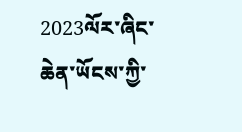2023ལོར་ཞིང་ཆེན་ཡོངས་ཀྱི་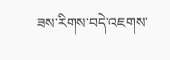ཟས་རིགས་བདེ་འཇགས་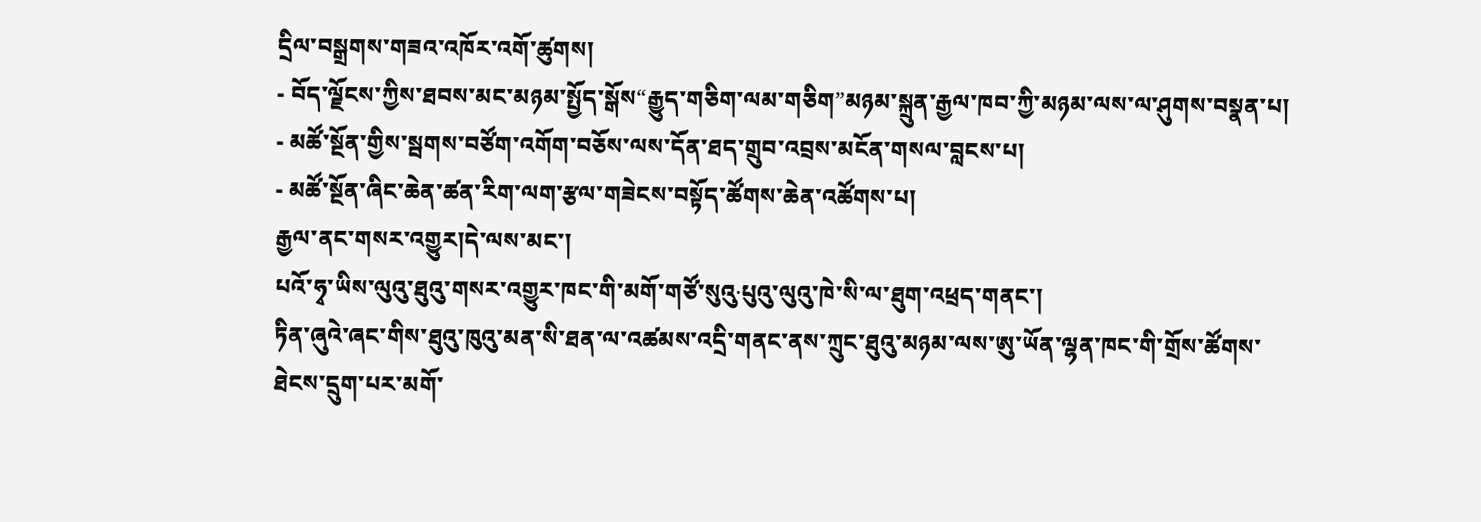དྲིལ་བསྒྲགས་གཟའ་འཁོར་འགོ་ཚུགས།
- བོད་ལྗོངས་ཀྱིས་ཐབས་མང་མཉམ་སྤྱོད་སྒོས“རྒྱུད་གཅིག་ལམ་གཅིག”མཉམ་སྐྲུན་རྒྱལ་ཁབ་ཀྱི་མཉམ་ལས་ལ་ཤུགས་བསྣན་པ།
- མཚོ་སྔོན་གྱིས་སྦགས་བཙོག་འགོག་བཅོས་ལས་དོན་ཐད་གྲུབ་འབྲས་མངོན་གསལ་བླངས་པ།
- མཚོ་སྔོན་ཞིང་ཆེན་ཚན་རིག་ལག་རྩལ་གཟེངས་བསྟོད་ཚོགས་ཆེན་འཚོགས་པ།
རྒྱལ་ནང་གསར་འགྱུར།དེ་ལས་མང་།
པའོ་ཧྭ་ཡིས་ལུའུ་ཐུའུ་གསར་འགྱུར་ཁང་གི་མགོ་གཙོ་སུའུ·པུའུ་ལུའུ་ཁེ་སི་ལ་ཐུག་འཕྲད་གནང་།
ཏིན་ཞུའེ་ཞང་གིས་ཐུའུ་ཁུའུ་མན་སི་ཐན་ལ་འཚམས་འདྲི་གནང་ནས་ཀྲུང་ཐུའུ་མཉམ་ལས་ཨུ་ཡོན་ལྷན་ཁང་གི་གྲོས་ཚོགས་ཐེངས་དྲུག་པར་མགོ་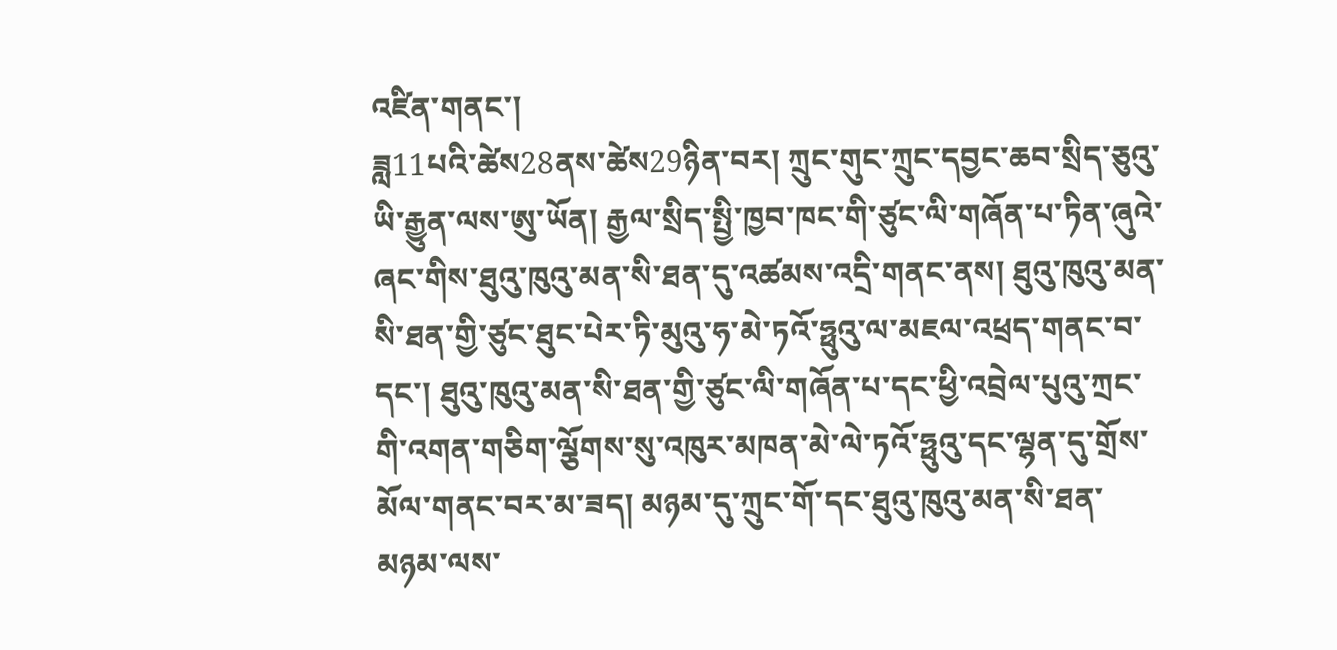འཛིན་གནང་།
ཟླ11པའི་ཚེས28ནས་ཚེས29ཉིན་བར། ཀྲུང་གུང་ཀྲུང་དབྱང་ཆབ་སྲིད་ཅུའུ་ཡི་རྒྱུན་ལས་ཨུ་ཡོན། རྒྱལ་སྲིད་སྤྱི་ཁྱབ་ཁང་གི་ཙུང་ལི་གཞོན་པ་ཏིན་ཞུའེ་ཞང་གིས་ཐུའུ་ཁུའུ་མན་སི་ཐན་དུ་འཚམས་འདྲི་གནང་ནས། ཐུའུ་ཁུའུ་མན་སི་ཐན་གྱི་ཙུང་ཐུང་པེར་ཏི་མུའུ་ཧ་མེ་ཏའོ་ཧྥུའུ་ལ་མཇལ་འཕྲད་གནང་བ་དང་། ཐུའུ་ཁུའུ་མན་སི་ཐན་གྱི་ཙུང་ལི་གཞོན་པ་དང་ཕྱི་འབྲེལ་པུའུ་ཀྲང་གི་འགན་གཅིག་ལྕོགས་སུ་འཁུར་མཁན་མེ་ལེ་ཏའོ་ཧྥུའུ་དང་ལྷན་དུ་གྲོས་མོལ་གནང་བར་མ་ཟད། མཉམ་དུ་ཀྲུང་གོ་དང་ཐུའུ་ཁུའུ་མན་སི་ཐན་མཉམ་ལས་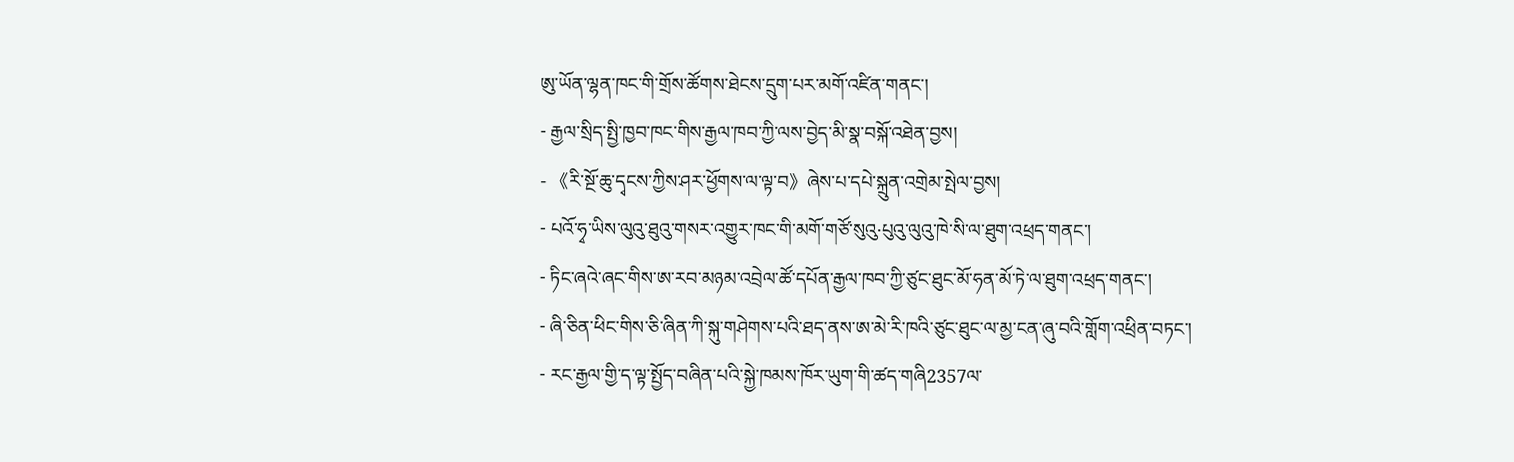ཨུ་ཡོན་ལྷན་ཁང་གི་གྲོས་ཚོགས་ཐེངས་དྲུག་པར་མགོ་འཛིན་གནང་།
- རྒྱལ་སྲིད་སྤྱི་ཁྱབ་ཁང་གིས་རྒྱལ་ཁབ་ཀྱི་ལས་བྱེད་མི་སྣ་བསྐོ་འཐེན་བྱས།
- 《རི་སྔོ་ཆུ་དྭངས་ཀྱིས་ཤར་ཕྱོགས་ལ་ལྟ་བ》ཞེས་པ་དཔེ་སྐྲུན་འགྲེམ་སྤེལ་བྱས།
- པའོ་ཧྭ་ཡིས་ལུའུ་ཐུའུ་གསར་འགྱུར་ཁང་གི་མགོ་གཙོ་སུའུ·པུའུ་ལུའུ་ཁེ་སི་ལ་ཐུག་འཕྲད་གནང་།
- ཏིང་ཞའེ་ཞང་གིས་ཨ་རབ་མཉམ་འབྲེལ་ཚོ་དཔོན་རྒྱལ་ཁབ་ཀྱི་ཙུང་ཐུང་མོ་ཧན་མོ་ཏེ་ལ་ཐུག་འཕྲད་གནང་།
- ཞི་ཅིན་ཕིང་གིས་ཅི་ཞིན་ཀི་སྐུ་གཤེགས་པའི་ཐད་ནས་ཨ་མེ་རི་ཁའི་ཙུང་ཐུང་ལ་མྱ་ངན་ཞུ་བའི་གློག་འཕྲིན་བཏང་།
- རང་རྒྱལ་གྱི་ད་ལྟ་སྤྱོད་བཞིན་པའི་སྐྱེ་ཁམས་ཁོར་ཡུག་གི་ཚད་གཞི2357ལ་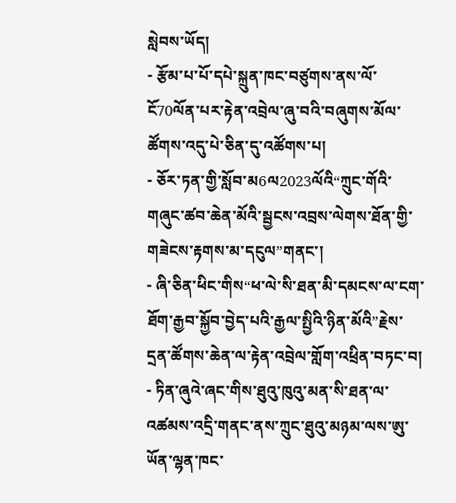སླེབས་ཡོད།
- རྩོམ་པ་པོ་དཔེ་སྐྲུན་ཁང་བཙུགས་ནས་ལོ་ངོ70ལོན་པར་རྟེན་འབྲེལ་ཞུ་བའི་བཞུགས་མོལ་ཚོགས་འདུ་པེ་ཅིན་དུ་འཚོགས་པ།
- ཅོར་ཏན་གྱི་སློབ་མ6ལ2023ལོའི“ཀྲུང་གོའི་གཞུང་ཚབ་ཆེན་མོའི་སྦྱངས་འབྲས་ལེགས་ཐོན་གྱི་གཟེངས་རྟགས་མ་དངུལ”གནང་།
- ཞི་ཅིན་ཕིང་གིས“ཕ་ལེ་སི་ཐན་མི་དམངས་ལ་ངག་ཐོག་རྒྱབ་སྐྱོབ་བྱེད་པའི་རྒྱལ་སྤྱིའི་ཉིན་མོའི”རྗེས་དྲན་ཚོགས་ཆེན་ལ་རྟེན་འབྲེལ་གློག་འཕྲིན་བཏང་བ།
- ཏིན་ཞུའེ་ཞང་གིས་ཐུའུ་ཁུའུ་མན་སི་ཐན་ལ་འཚམས་འདྲི་གནང་ནས་ཀྲུང་ཐུའུ་མཉམ་ལས་ཨུ་ཡོན་ལྷན་ཁང་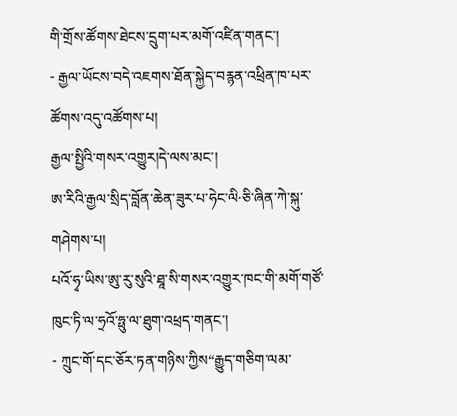གི་གྲོས་ཚོགས་ཐེངས་དྲུག་པར་མགོ་འཛིན་གནང་།
- རྒྱལ་ཡོངས་བདེ་འཇགས་ཐོན་སྐྱེད་བརྙན་འཕྲིན་ཁ་པར་ཚོགས་འདུ་འཚོགས་པ།
རྒྱལ་སྤྱིའི་གསར་འགྱུར།དེ་ལས་མང་།
ཨ་རིའི་རྒྱལ་སྲིད་བློན་ཆེན་ཟུར་པ་ཧེང་ལི·ཅི་ཞིན་ཀེ་སྐུ་གཤེགས་པ།
པའོ་ཧྭ་ཡིས་ཨུ་རུ་སུའི་ཐཱ་སི་གསར་འགྱུར་ཁང་གི་མགོ་གཙོ་ཁུང་ཏི་ལ་ཧྲའོ་ཧྥུ་ལ་ཐུག་འཕྲད་གནང་།
- ཀྲུང་གོ་དང་ཅོར་ཏན་གཉིས་ཀྱིས“རྒྱུད་གཅིག་ལམ་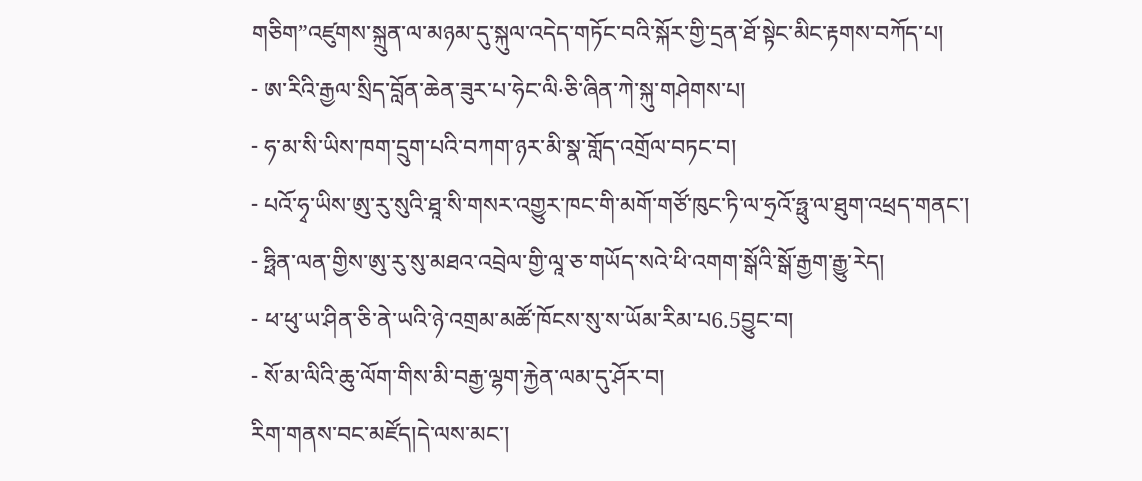གཅིག”འཛུགས་སྐྲུན་ལ་མཉམ་དུ་སྐུལ་འདེད་གཏོང་བའི་སྐོར་གྱི་དྲན་ཐོ་སྟེང་མིང་རྟགས་བཀོད་པ།
- ཨ་རིའི་རྒྱལ་སྲིད་བློན་ཆེན་ཟུར་པ་ཧེང་ལི·ཅི་ཞིན་ཀེ་སྐུ་གཤེགས་པ།
- ཧ་མ་སི་ཡིས་ཁག་དྲུག་པའི་བཀག་ཉར་མི་སྣ་གློད་འགྲོལ་བཏང་བ།
- པའོ་ཧྭ་ཡིས་ཨུ་རུ་སུའི་ཐཱ་སི་གསར་འགྱུར་ཁང་གི་མགོ་གཙོ་ཁུང་ཏི་ལ་ཧྲའོ་ཧྥུ་ལ་ཐུག་འཕྲད་གནང་།
- ཧྥིན་ལན་གྱིས་ཨུ་རུ་སུ་མཐའ་འབྲེལ་གྱི་ལཱ་ཅ་གཡོད་སའེ་ཕི་འགག་སྒོའི་སྒོ་རྒྱག་རྒྱུ་རེད།
- ཕ་ཕུ་ཡ་ཤིན་ཅི་ནེ་ཡའི་ཉེ་འགྲམ་མཚོ་ཁོངས་སུ་ས་ཡོམ་རིམ་པ6.5བྱུང་བ།
- སོ་མ་ལིའི་ཆུ་ལོག་གིས་མི་བརྒྱ་ལྷག་རྐྱེན་ལམ་དུ་ཤོར་བ།
རིག་གནས་བང་མཛོད།དེ་ལས་མང་།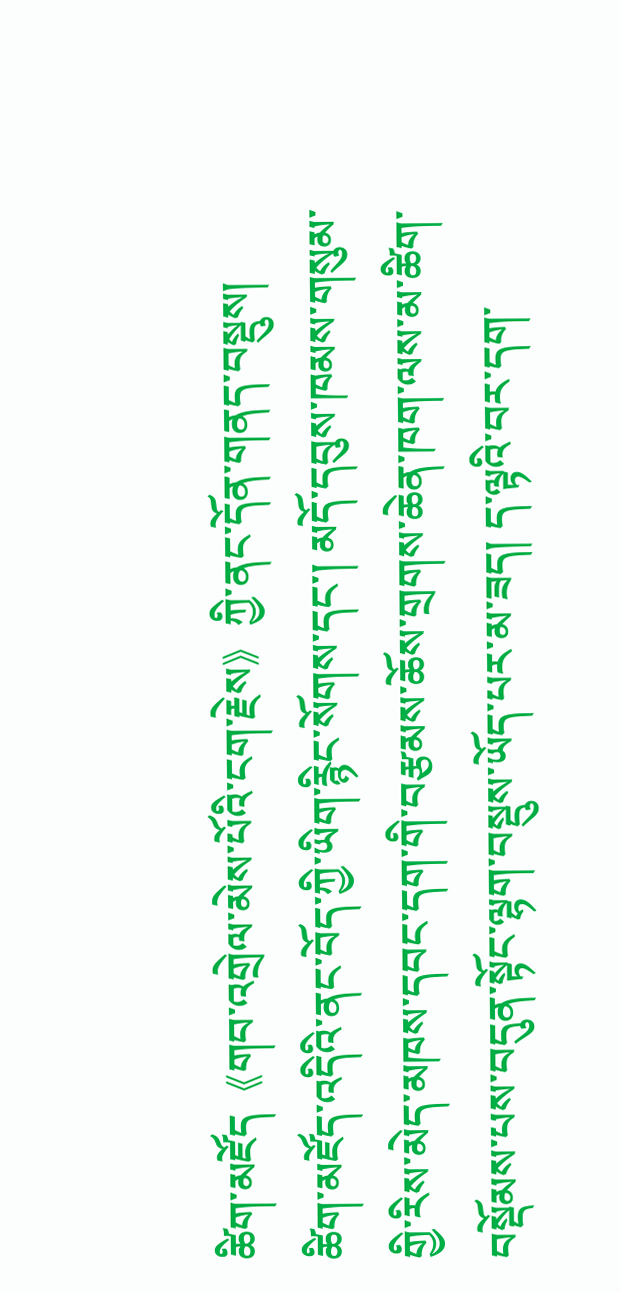ཚིག་མཛོད《གབ་འགྲེལ་མེས་པོའི་ངག་རྗེས》ཀྱི་ནང་དོན་གནད་བསྡུས།
ཚིག་མཛོད་འདིའི་ནང་བོད་ཀྱི་ཡིག་རྙིང་སོགས་དང་། མདོ་དབུས་ཁམས་གསུམ་གྱི་རིས་མེད་མཁས་དབང་དག་གི་བརྩམས་ཆོས་གྲགས་ཆེན་ཁག་ལས་མ་ཚིག་བསྡོམས་པས་བདུན་སྟོང་ལྷག་བསྡུས་ཡོད་པར་མ་ཟད། ད་ལྟའི་བར་དག་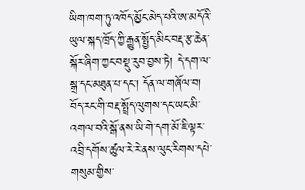ཡིག་ཁག་ཏུ་འཁོད་མྱོང་མེད་པའི་ཨ་མདོའི་ཡུལ་སྐད་ཁྲོད་ཀྱི་རྒྱུན་སྤྱོད་མིང་བརྡ་རྩ་ཆེན་སྐོར་ཞིག་ཀྱང་བསྡུ་རུབ་བྱས་ཏེ། དེ་དག་ལ་སྒྲ་དང་མཐུན་པ་དང་། དོན་ལ་གཞོལ་བ། བོད་རང་གི་བརྡ་སྤྲོད་ལུགས་དང་ཡང་མི་འགལ་བའི་སྒོ་ནས་ཡི་གེ་དག་མོ་ཇི་ལྟར་འབྲི་དགོས་ཚུལ་རེ་རེ་ནས་ལུང་རིགས་དཔེ་གསུམ་གྱིས་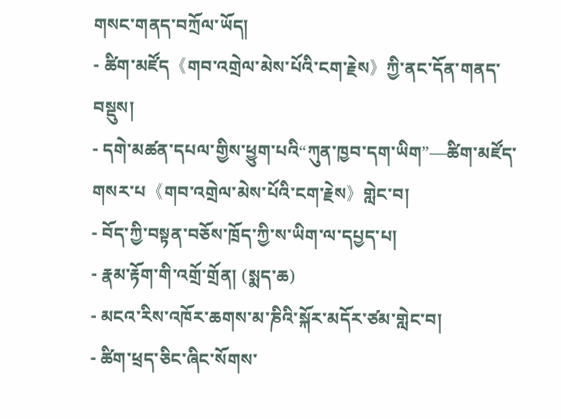གསང་གནད་བཀྲོལ་ཡོད།
- ཚིག་མཛོད《གབ་འགྲེལ་མེས་པོའི་ངག་རྗེས》ཀྱི་ནང་དོན་གནད་བསྡུས།
- དགེ་མཚན་དཔལ་གྱིས་ཕྱུག་པའི“ཀུན་ཁྱབ་དག་ཡིག”—ཚིག་མཛོད་གསར་པ《གབ་འགྲེལ་མེས་པོའི་ངག་རྗེས》གླེང་བ།
- བོད་ཀྱི་བསྟན་བཅོས་ཁྲོད་ཀྱི་ས་ཡིག་ལ་དཔྱད་པ།
- རྣམ་རྟོག་གི་འགྲོ་གྲོན། (སྨད་ཆ)
- མངའ་རིས་འཁོར་ཆགས་མ་ཎིའི་སྐོར་མདོར་ཙམ་གླེང་བ།
- ཚིག་ཕྲད་ཅིང་ཞིང་སོགས་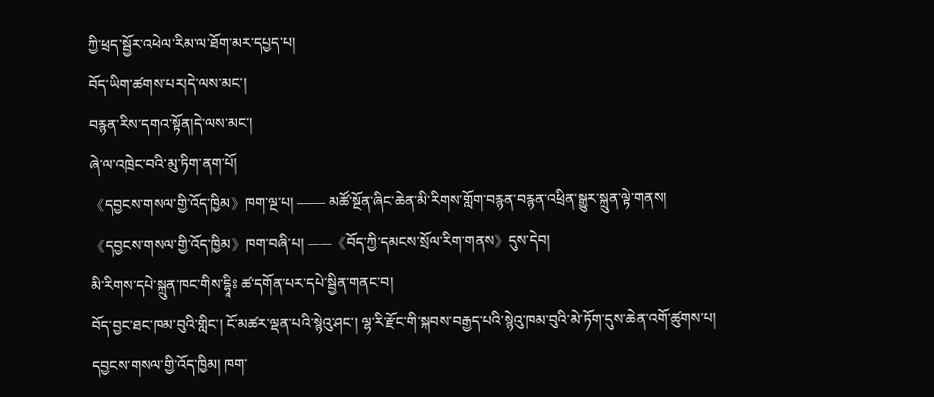ཀྱི་ཕྲད་སྦྱོར་འཕེལ་རིམ་ལ་ཐོག་མར་དཔྱད་པ།
བོད་ཡིག་ཚགས་པར།དེ་ལས་མང་།
བརྙན་རིས་དགའ་སྟོན།དེ་ལས་མང་།
ཞེ་ལ་འཁྲེང་བའི་མུ་ཏིག་ནག་པོ།
《དབྱངས་གསལ་གྱི་འོད་ཁྱིམ》ཁག་ལྔ་པ། —— མཚོ་སྔོན་ཞིང་ཆེན་མི་རིགས་གློག་བརྙན་བརྙན་འཕྲིན་སྒྱུར་སྐྲུན་ལྟེ་གནས།
《དབྱངས་གསལ་གྱི་འོད་ཁྱིམ》ཁག་བཞི་པ། ——《བོད་ཀྱི་དམངས་སྲོལ་རིག་གནས》དུས་དེབ།
མི་རིགས་དཔེ་སྐྲུན་ཁང་གིས་དྷཱིཿ ཚ་དགོན་པར་དཔེ་སྦྱིན་གནང་བ།
བོད་བྱང་ཐང་ཁམ་བུའི་གླིང་། ངོ་མཚར་ལྡན་པའི་སྙེའུ་ཤང་། ལྷ་རི་རྫོང་གི་སྐབས་བརྒྱད་པའི་སྙེའུ་ཁམ་བུའི་མེ་ཏོག་དུས་ཆེན་འགོ་ཚུགས་པ།
དབྱངས་གསལ་གྱི་འོད་ཁྱིམ། ཁག་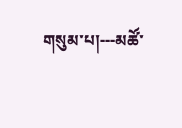གསུམ་པ།---མཚོ་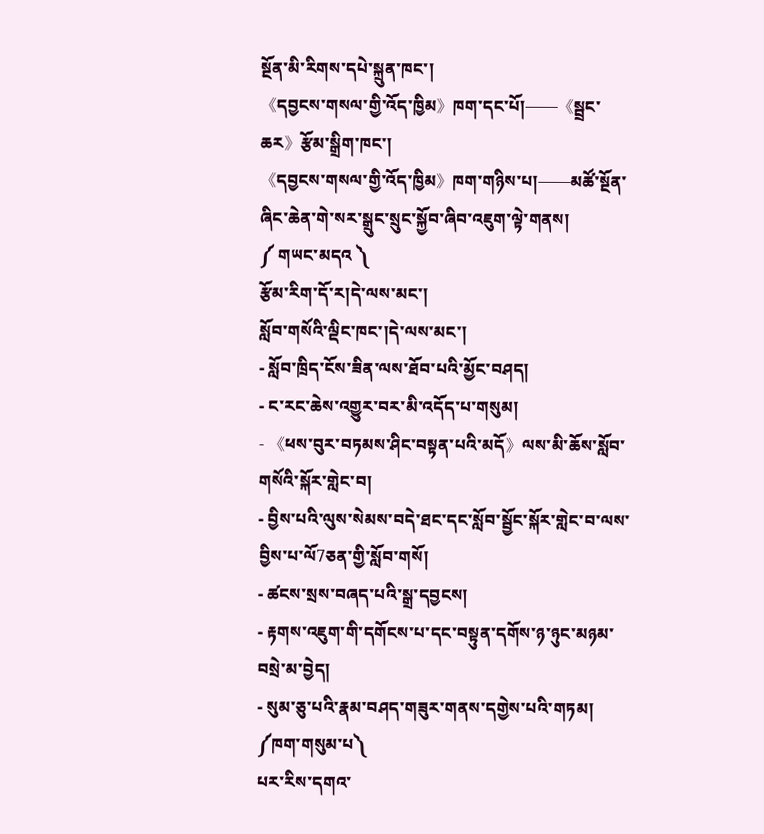སྔོན་མི་རིགས་དཔེ་སྐྲུན་ཁང་།
《དབྱངས་གསལ་གྱི་འོད་ཁྱིམ》ཁག་དང་པོ།——《སྦྲང་ཆར》རྩོམ་སྒྲིག་ཁང་།
《དབྱངས་གསལ་གྱི་འོད་ཁྱིམ》ཁག་གཉིས་པ།——མཚོ་སྔོན་ཞིང་ཆེན་གེ་སར་སྒྲུང་སྲུང་སྐྱོབ་ཞིབ་འཇུག་ལྟེ་གནས།
༼ གཡང་མདའ ༽
རྩོམ་རིག་དོ་ར།དེ་ལས་མང་།
སློབ་གསོའི་ལྡིང་ཁང་།དེ་ལས་མང་།
- སློབ་ཁྲིད་ངོས་ཟིན་ལས་ཐོབ་པའི་མྱོང་བཤད།
- ང་རང་ཆེས་འགྱུར་བར་མི་འདོད་པ་གསུམ།
- 《ཕས་བུར་བཏམས་ཤིང་བསྟན་པའི་མདོ》ལས་མི་ཆོས་སློབ་གསོའི་སྐོར་གླེང་བ།
- བྱིས་པའི་ལུས་སེམས་བདེ་ཐང་དང་སློབ་སྦྱོང་སྐོར་གླེང་བ་ལས་བྱིས་པ་ལོ7ཅན་གྱི་སློབ་གསོ།
- ཚངས་སྲས་བཞད་པའི་སྒྲ་དབྱངས།
- རྟགས་འཇུག་གི་དགོངས་པ་དང་བསྟུན་དགོས་ཉ་ཉུང་མཉམ་བསྲེ་མ་བྱེད།
- སུམ་ཅུ་པའི་རྣམ་བཤད་གཟུར་གནས་དགྱེས་པའི་གཏམ། ༼ཁག་གསུམ་པ༽
པར་རིས་དགའ་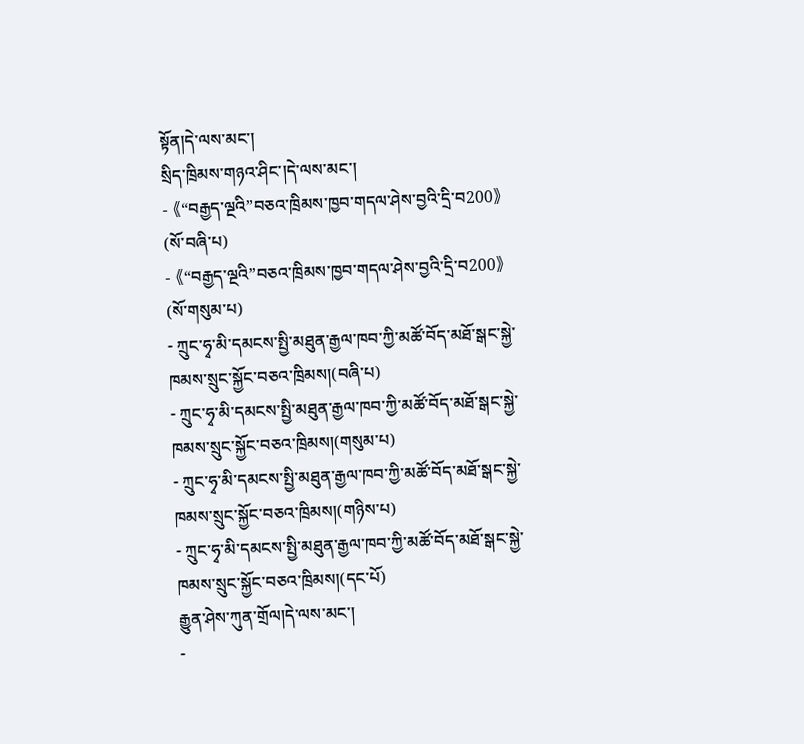སྟོན།དེ་ལས་མང་།
སྲིད་ཁྲིམས་གཉའ་ཤིང་།དེ་ལས་མང་།
- 《“བརྒྱད་ལྔའི”བཅའ་ཁྲིམས་ཁྱབ་གདལ་ཤེས་བྱའི་དྲི་བ200》(སོ་བཞི་པ)
- 《“བརྒྱད་ལྔའི”བཅའ་ཁྲིམས་ཁྱབ་གདལ་ཤེས་བྱའི་དྲི་བ200》(སོ་གསུམ་པ)
- ཀྲུང་ཧྭ་མི་དམངས་སྤྱི་མཐུན་རྒྱལ་ཁབ་ཀྱི་མཚོ་བོད་མཐོ་སྒང་སྐྱེ་ཁམས་སྲུང་སྐྱོང་བཅའ་ཁྲིམས།(བཞི་པ)
- ཀྲུང་ཧྭ་མི་དམངས་སྤྱི་མཐུན་རྒྱལ་ཁབ་ཀྱི་མཚོ་བོད་མཐོ་སྒང་སྐྱེ་ཁམས་སྲུང་སྐྱོང་བཅའ་ཁྲིམས།(གསུམ་པ)
- ཀྲུང་ཧྭ་མི་དམངས་སྤྱི་མཐུན་རྒྱལ་ཁབ་ཀྱི་མཚོ་བོད་མཐོ་སྒང་སྐྱེ་ཁམས་སྲུང་སྐྱོང་བཅའ་ཁྲིམས།(གཉིས་པ)
- ཀྲུང་ཧྭ་མི་དམངས་སྤྱི་མཐུན་རྒྱལ་ཁབ་ཀྱི་མཚོ་བོད་མཐོ་སྒང་སྐྱེ་ཁམས་སྲུང་སྐྱོང་བཅའ་ཁྲིམས།(དང་པོ)
རྒྱུན་ཤེས་ཀུན་གྲོལ།དེ་ལས་མང་།
-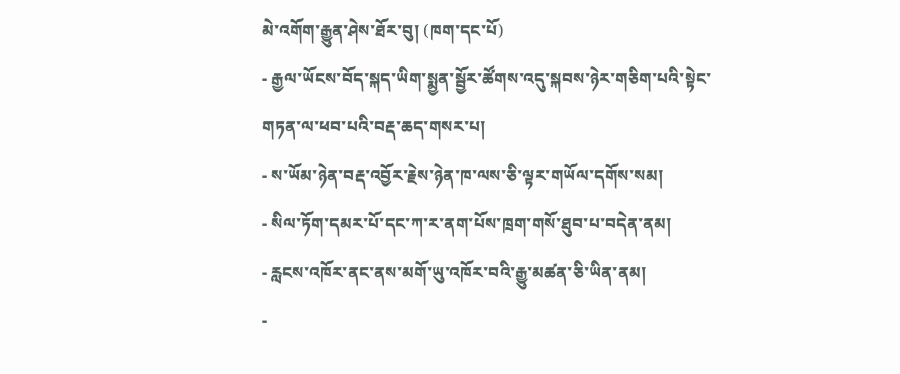མེ་འགོག་རྒྱུན་ཤེས་ཐོར་བུ། (ཁག་དང་པོ)
- རྒྱལ་ཡོངས་བོད་སྐད་ཡིག་སྨྱན་སྦྱོར་ཚོགས་འདུ་སྐབས་ཉེར་གཅིག་པའི་སྟེང་གཏན་ལ་ཕབ་པའི་བརྡ་ཆད་གསར་པ།
- ས་ཡོམ་ཉེན་བརྡ་འབྱོར་རྗེས་ཉེན་ཁ་ལས་ཅི་ལྟར་གཡོལ་དགོས་སམ།
- སིལ་ཏོག་དམར་པོ་དང་ཀ་ར་ནག་པོས་ཁྲག་གསོ་ཐུབ་པ་བདེན་ནམ།
- རླངས་འཁོར་ནང་ནས་མགོ་ཡུ་འཁོར་བའི་རྒྱུ་མཚན་ཅི་ཡིན་ནམ།
-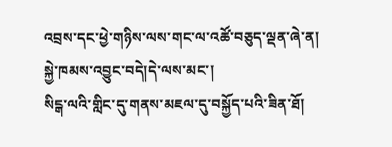འབྲས་དང་ཕྱེ་གཉིས་ལས་གང་ལ་འཚོ་བཅུད་ལྡན་ཞེ་ན།
སྐྱེ་ཁམས་འབྱུང་བདེ།དེ་ལས་མང་།
སིངྒ་ལའི་གླིང་དུ་གནས་མཇལ་དུ་བསྐྱོད་པའི་ཟིན་ཐོ།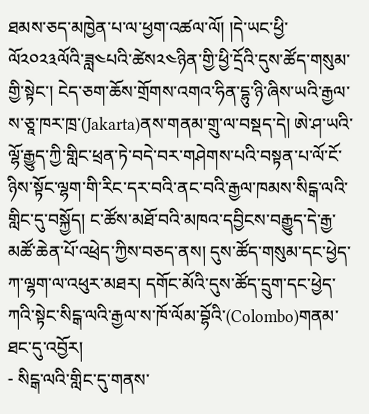ཐམས་ཅད་མཁྱེན་པ་ལ་ཕྱག་འཚལ་ལོ། །དེ་ཡང་ཕྱི་ལོ༢༠༢༣ལོའི་ཟླ༤པའི་ཚེས༢༤ཉིན་གྱི་ཕྱི་དྲོའི་དུས་ཚོད་གསུམ་གྱི་སྟེང་། ངེད་ཅག་ཆོས་གྲོགས་འགའ་ཧིན་དྷུ་ཉི་ཞིས་ཡའི་རྒྱལ་ས་ཅཱ་ཁར་ཁྲ་(Jakarta)ནས་གནམ་གྲུ་ལ་བསྡད་དེ། ཨེ་ཤ་ཡའི་ལྷོ་རྒྱུད་ཀྱི་གླིང་ཕྲན་ཏེ་བདེ་བར་གཤེགས་པའི་བསྟན་པ་ལོ་ངོ་ཉིས་སྟོང་ལྷག་གི་རིང་དར་བའི་ནང་བའི་རྒྱལ་ཁམས་སིངྒ་ལའི་གླིང་དུ་བསྐྱོད། ང་ཚོས་མཐོ་བའི་མཁའ་དབྱིངས་བརྒྱུད་དེ་རྒྱ་མཚོ་ཆེན་པོ་འཕྲེད་ཀྱིས་བཅད་ནས། དུས་ཚོད་གསུམ་དང་ཕྱེད་ཀ་ལྷག་ལ་འཕུར་མཐར། དགོང་མོའི་དུས་ཚོད་དྲུག་དང་ཕྱེད་ཀའི་སྟེང་སིངྒ་ལའི་རྒྱལ་ས་ཁོ་ལོམ་བྷོའི་(Colombo)གནམ་ཐང་དུ་འབྱོར།
- སིངྒ་ལའི་གླིང་དུ་གནས་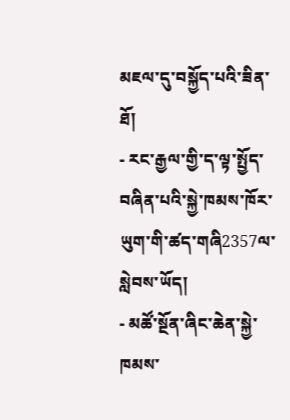མཇལ་དུ་བསྐྱོད་པའི་ཟིན་ཐོ།
- རང་རྒྱལ་གྱི་ད་ལྟ་སྤྱོད་བཞིན་པའི་སྐྱེ་ཁམས་ཁོར་ཡུག་གི་ཚད་གཞི2357ལ་སླེབས་ཡོད།
- མཚོ་སྔོན་ཞིང་ཆེན་སྐྱེ་ཁམས་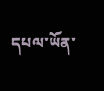དཔལ་ཡོན་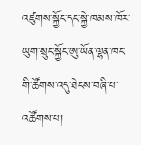འཛུགས་སྐྱོང་དང་སྐྱེ་ཁམས་ཁོར་ཡུག་སྲུང་སྐྱོང་ཨུ་ཡོན་ལྷན་ཁང་གི་ཚོགས་འདུ་ཐེངས་བཞི་པ་འཚོགས་པ།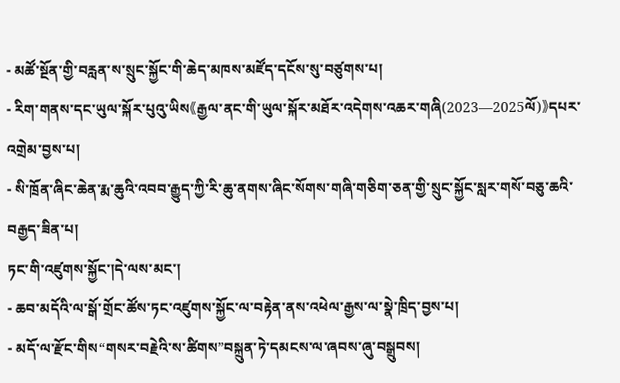- མཚོ་སྔོན་གྱི་བརླན་ས་སྲུང་སྐྱོང་གི་ཆེད་མཁས་མཛོད་དངོས་སུ་བཙུགས་པ།
- རིག་གནས་དང་ཡུལ་སྐོར་པུའུ་ཡིས《རྒྱལ་ནང་གི་ཡུལ་སྐོར་མཐོར་འདེགས་འཆར་གཞི(2023—2025ལོ)》དཔར་འགྲེམ་བྱས་པ།
- སི་ཁྲོན་ཞིང་ཆེན་རྨ་ཆུའི་འབབ་རྒྱུད་ཀྱི་རི་ཆུ་ནགས་ཞིང་སོགས་གཞི་གཅིག་ཅན་གྱི་སྲུང་སྐྱོང་སླར་གསོ་བཅུ་ཆའི་བརྒྱད་ཟིན་པ།
ཏང་གི་འཛུགས་སྐྱོང་།དེ་ལས་མང་།
- ཆབ་མདོའི་ལ་སྒོ་གྲོང་ཚོས་ཏང་འཛུགས་སྐྱོང་ལ་བརྟེན་ནས་འཕེལ་རྒྱས་ལ་སྣེ་ཁྲིད་བྱས་པ།
- མདོ་ལ་རྫོང་གིས“གསར་བརྗེའི་ས་ཚིགས”བསྐྲུན་ཏེ་དམངས་ལ་ཞབས་ཞུ་བསྒྲུབས།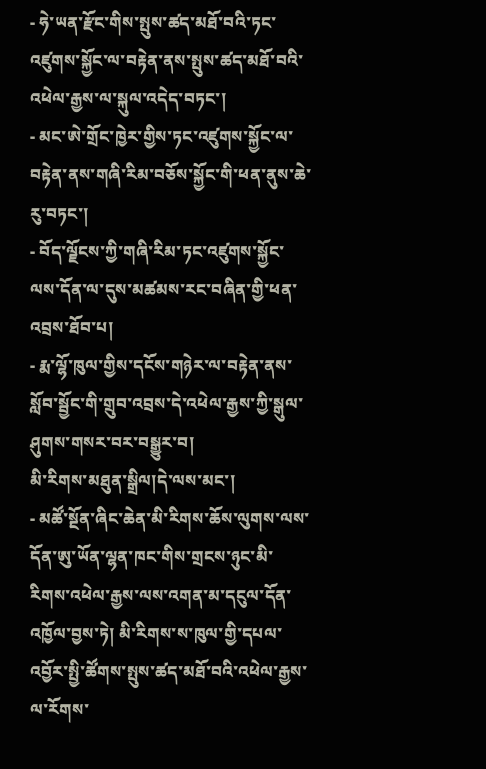- ཧེ་ཡན་རྫོང་གིས་སྤུས་ཚད་མཐོ་བའི་ཏང་འཛུགས་སྐྱོང་ལ་བརྟེན་ནས་སྤུས་ཚད་མཐོ་བའི་འཕེལ་རྒྱས་ལ་སྐུལ་འདེད་བཏང་།
- མང་ཨེ་གྲོང་ཁྱེར་གྱིས་ཏང་འཛུགས་སྐྱོང་ལ་བརྟེན་ནས་གཞི་རིམ་བཅོས་སྐྱོང་གི་ཕན་ནུས་ཆེ་རུ་བཏང་།
- བོད་ལྗོངས་ཀྱི་གཞི་རིམ་ཏང་འཛུགས་སྐྱོང་ལས་དོན་ལ་དུས་མཚམས་རང་བཞིན་གྱི་ཕན་འབྲས་ཐོབ་པ།
- རྨ་ལྷོ་ཁུལ་གྱིས་དངོས་གཉེར་ལ་བརྟེན་ནས་སློབ་སྦྱོང་གི་གྲུབ་འབྲས་དེ་འཕེལ་རྒྱས་ཀྱི་སྒུལ་ཤུགས་གསར་བར་བསྒྱུར་བ།
མི་རིགས་མཐུན་སྒྲིལ།དེ་ལས་མང་།
- མཚོ་སྔོན་ཞིང་ཆེན་མི་རིགས་ཆོས་ལུགས་ལས་དོན་ཨུ་ཡོན་ལྷན་ཁང་གིས་གྲངས་ཉུང་མི་རིགས་འཕེལ་རྒྱས་ལས་འགན་མ་དངུལ་དོན་འཁྱོལ་བྱས་ཏེ། མི་རིགས་ས་ཁུལ་གྱི་དཔལ་འབྱོར་སྤྱི་ཚོགས་སྤུས་ཚད་མཐོ་བའི་འཕེལ་རྒྱས་ལ་རོགས་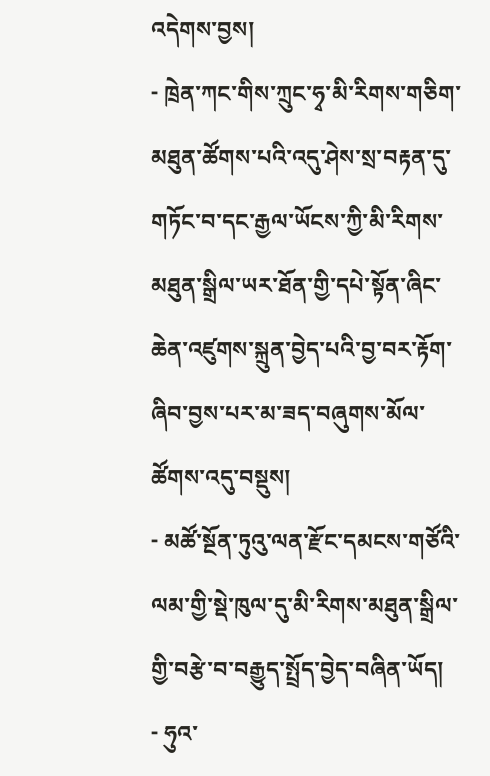འདེགས་བྱས།
- ཁྲེན་ཀང་གིས་ཀྲུང་ཧྭ་མི་རིགས་གཅིག་མཐུན་ཚོགས་པའི་འདུ་ཤེས་སྲ་བརྟན་དུ་གཏོང་བ་དང་རྒྱལ་ཡོངས་ཀྱི་མི་རིགས་མཐུན་སྒྲིལ་ཡར་ཐོན་གྱི་དཔེ་སྟོན་ཞིང་ཆེན་འཛུགས་སྐྲུན་བྱེད་པའི་བྱ་བར་རྟོག་ཞིབ་བྱས་པར་མ་ཟད་བཞུགས་མོལ་ཚོགས་འདུ་བསྡུས།
- མཚོ་སྔོན་ཏུའུ་ལན་རྫོང་དམངས་གཙོའི་ལམ་གྱི་སྡེ་ཁུལ་དུ་མི་རིགས་མཐུན་སྒྲིལ་གྱི་བརྩེ་བ་བརྒྱུད་སྤྲོད་བྱེད་བཞིན་ཡོད།
- ཧུའ་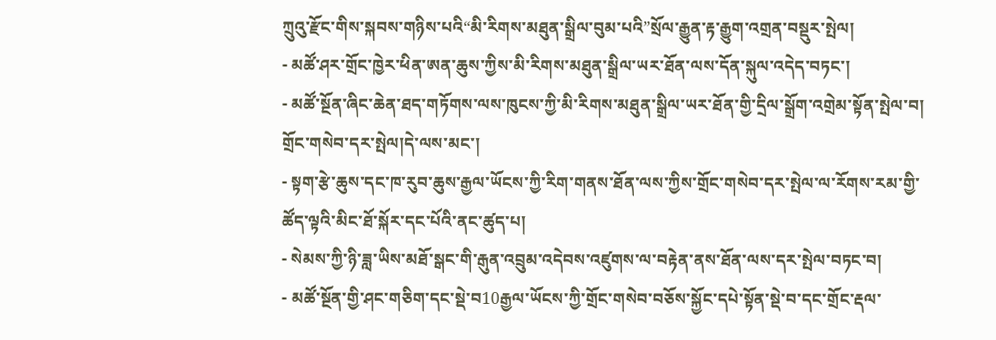ཀྲུའུ་རྫོང་གིས་སྐབས་གཉིས་པའི“མི་རིགས་མཐུན་སྒྲིལ་བུམ་པའི”སྲོལ་རྒྱུན་རྟ་རྒྱུག་འགྲན་བསྡུར་སྤེལ།
- མཚོ་ཤར་གྲོང་ཁྱེར་ཕིན་ཨན་ཆུས་ཀྱིས་མི་རིགས་མཐུན་སྒྲིལ་ཡར་ཐོན་ལས་དོན་སྐུལ་འདེད་བཏང་།
- མཚོ་སྔོན་ཞིང་ཆེན་ཐད་གཏོགས་ལས་ཁུངས་ཀྱི་མི་རིགས་མཐུན་སྒྲིལ་ཡར་ཐོན་གྱི་དྲིལ་སྒྲོག་འགྲེམ་སྟོན་སྤེལ་བ།
གྲོང་གསེབ་དར་སྤེལ།དེ་ལས་མང་།
- སྟག་རྩེ་ཆུས་དང་ཁ་རུབ་ཆུས་རྒྱལ་ཡོངས་ཀྱི་རིག་གནས་ཐོན་ལས་ཀྱིས་གྲོང་གསེབ་དར་སྤེལ་ལ་རོགས་རམ་གྱི་ཚོད་ལྟའི་མིང་ཐོ་སྐོར་དང་པོའི་ནང་ཚུད་པ།
- སེམས་ཀྱི་ཉི་ཟླ་ཡིས་མཐོ་སྒང་གི་རྒུན་འབྲུམ་འདེབས་འཛུགས་ལ་བརྟེན་ནས་ཐོན་ལས་དར་སྤེལ་བཏང་བ།
- མཚོ་སྔོན་གྱི་ཤང་གཅིག་དང་སྡེ་བ10རྒྱལ་ཡོངས་ཀྱི་གྲོང་གསེབ་བཅོས་སྐྱོང་དཔེ་སྟོན་སྡེ་བ་དང་གྲོང་རྡལ་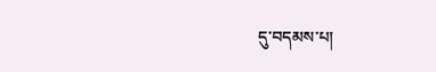དུ་བདམས་པ།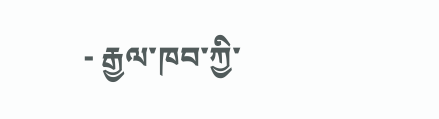- རྒྱལ་ཁབ་ཀྱི་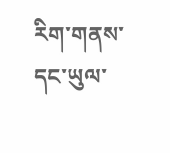རིག་གནས་དང་ཡུལ་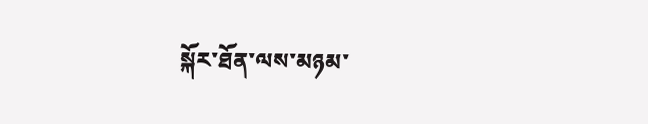སྐོར་ཐོན་ལས་མཉམ་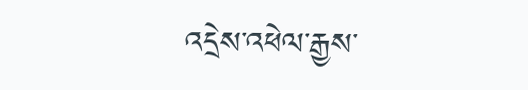འདྲེས་འཕེལ་རྒྱས་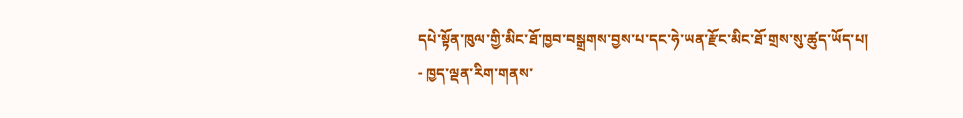དཔེ་སྟོན་ཁུལ་གྱི་མིང་ཐོ་ཁྱབ་བསྒྲགས་བྱས་པ་དང་ཧེ་ཡན་རྫོང་མིང་ཐོ་གྲས་སུ་ཚུད་ཡོད་པ།
- ཁྱད་ལྡན་རིག་གནས་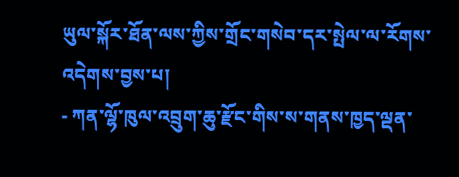ཡུལ་སྐོར་ཐོན་ལས་ཀྱིས་གྲོང་གསེབ་དར་སྤེལ་ལ་རོགས་འདེགས་བྱས་པ།
- ཀན་ལྷོ་ཁུལ་འབྲུག་ཆུ་རྫོང་གིས་ས་གནས་ཁྱད་ལྡན་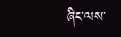ཞིང་ལས་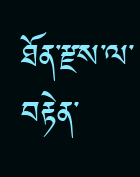ཐོན་རྫས་ལ་བརྟེན་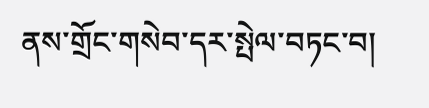ནས་གྲོང་གསེབ་དར་སྤེལ་བཏང་བ།